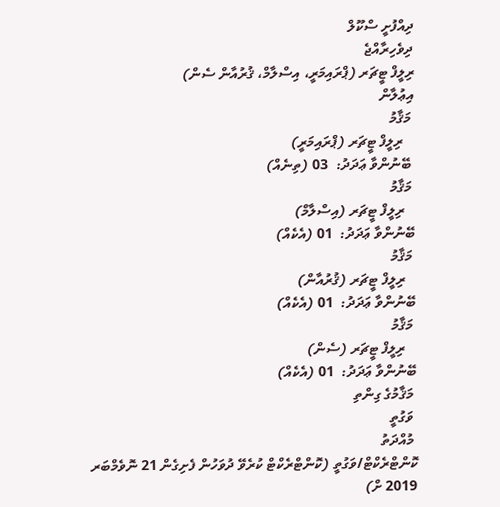ދިއްފުށީ ސްކޫލް
ދިވެހިރާއްޖެ
ރިލީފް ޓީޗަރ (ޕްރައިމަރީ، އިސްލާމް، ޤުރުއާން ސެން)
އިޢުލާން
 މަޤާމު
   ރިލީފް ޓީޗަރ (ޕްރައިމަރީ)
 ބޭނުންވާ ޢަދަދު:  03 (ތިނެއް)
 މަޤާމު
   ރިލީފް ޓީޗަރ (އިސްލާމް)
ބޭނުންވާ ޢަދަދު:  01 (އެކެއް)
 މަޤާމު
   ރިލީފް ޓީޗަރ (ޤުރުއާން)
ބޭނުންވާ ޢަދަދު:  01 (އެކެއް)
 މަޤާމު
   ރިލީފް ޓީޗަރ (ސެން)
ބޭނުންވާ ޢަދަދު:  01 (އެކެއް)
 މަޤާމުގެ ގިންތި
 ވަގުތީ
 މުއްދަތު
ކޮންޓްރެކްޓް/ވަގުތީ (ކޮންޓްރެކްޓް ކުރެވޭ ދުވަހުން ފެށިގެން 21 ނޮވެމްބަރ 2019 ށް)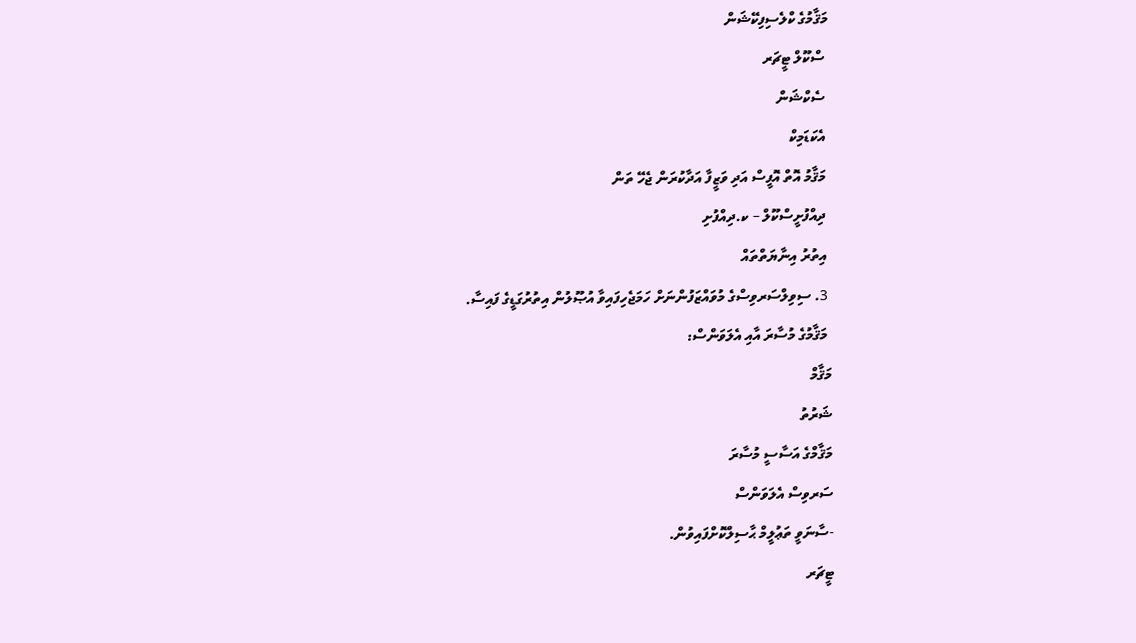މަޤާމުގެ ކްލެސިފިކޭޝަން
 ސްކޫލް ޓީޗަރ
 ސެކްޝަން
 އެކަޑަމިކް
 މަޤާމު އޮތް އޮފީސް އަދި ވަޒީފާ އަދާކުރަން ޖެހޭ ތަން
 ދިއްފުށީސްކޫލް – ކ.ދިއްފުށި
 އިތުރު އިނާޔަތްތައް
 3. ސިވިލްސަރވިސްގެ މުވައްޒަފުންނަށް ހަމަޖެހިފައިވާ އުޞޫލުން އިތުރުގަޑީގެ ފައިސާ.
 މަޤާމުގެ މުސާރަ އާއި އެލަވަންސް:
މަޤާމް
ޝަރުތު
މަޤާމްގެ އަސާސީ މުސާރަ
ސަރވިސް އެލަވަންސް
-ސާނަވީ ތަޢުލީމް ޙާސިލްކޮށްފައިވުން.
ޓީޗަރ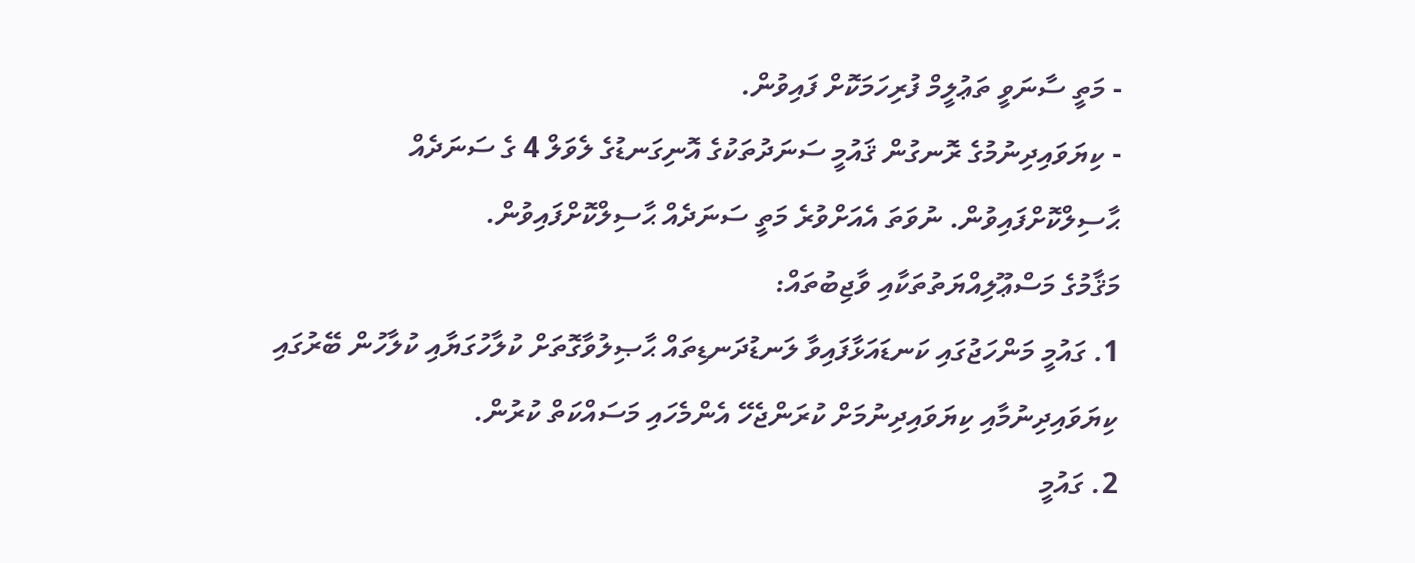- މަތީ ސާނަވީ ތަޢުލީމް ފުރިހަމަކޮށް ފައިވުން.
- ކިޔަވައިދިނުމުގެ ރޮނގުން ޤައުމީ ސަނަދުތަކުގެ އޮނިގަނޑުގެ ލެވަލް 4 ގެ ސަނަދެއް ޙާސިލްކޮށްފައިވުން. ނުވަތަ އެއަށްވުރެ މަތީ ސަނަދެއް ޙާސިލްކޮށްފައިވުން.
މަޤާމުގެ މަސްޢޫލިއްޔަތުތަކާއި ވާޖިބުތައް:
1. ގައުމީ މަންހަޖުގައި ކަނޑައަޅާފައިވާ ލަނޑުދަނޑިތައް ޙާޞިލުވާގޮތަށް ކުލާހުގަޔާއި ކުލާހުން ބޭރުގައި ކިޔަވައިދިނުމާއި ކިޔަވައިދިނުމަށް ކުރަންޖެހޭ އެންމެހައި މަސައްކަތް ކުރުން.
2. ގައުމީ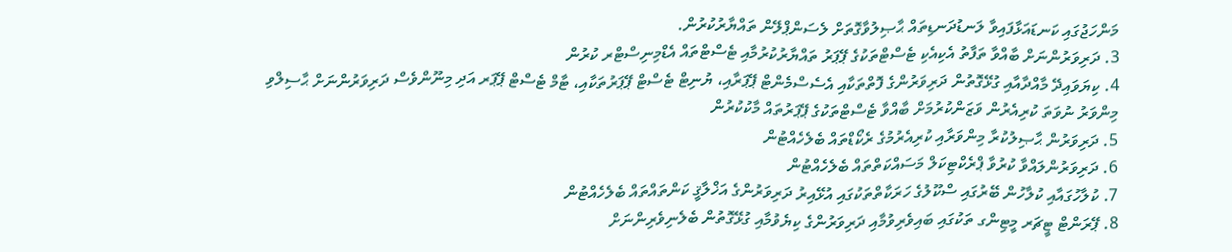މަންހަޖުގައި ކަނޑައަޅާފައިވާ ލަނޑުދަނޑިތައް ޙާޞިލުވާގޮތަށް ލެސަންޕްލޭން ތައްޔާރުކުރުން.
3. ދަރިވަރުންނަށް ބާއްވާ ތަފާތު އެކިއެކި ޓެސްޓްތަކުގެ ޕޭޕަރު ތައްޔާރުކުރުމާއި ޓެސްޓްތައް އެޑްމިނިސްޓްރ ކުރުން
4. ކިޔަވައިދޭ މާއްދާއާއި ގުޅޭގޮތުން ދަރިވަރުންގެ ފޮތްތަކާއި އެސެސްމެންޓް ޕޭޕަރާއި، ޔުނިޓް ޓެސްޓް ޕޭޕަރުތަކާއި، ޓާމް ޓެސްޓް ޕޭޕަރ އަދި މިނޫންވެސް ދަރިވަރުންނަށް ޙާސިލްވި މިންވަރު ނުވަތަ ކުރިއެރުން ވަޒަންކުރުމަށް ބާއްވާ ޓެސްޓްތަކުގެ ޕޭޕަރުތައް މާކުކުރުން
5. ދަރިވަރުން ޙާޞިލުކުރާ މިންވަރާއި ކުރިއެރުމުގެ ރެކޯޑްތައް ބެލެހެއްޓުން
6. ދަރިވަރުންލައްވާ ކުރުވާ ޕްރެކްޓިކަލް މަސައްކަތްތައް ބެލެހެއްޓުން
7. ކުލާހުގައާއި ކުލާހުން ބޭރުގައި ސްކޫލުގެ ހަރަކާތްތަކުގައި އުޅޭއިރު ދަރިވަރުންގެ އަޚްލާޤީ ކަންތައްތައް ބެލެހެއްޓުން
8. ޕޭރަންޓް ޓީޗަރ މީޓިންގ ތަކުގައި ބައިވެރިވުމާއި ދަރިވަރުންގެ ކިޔެވުމާއި ގުޅޭގޮތުން ބެލެނިވެރިންނަށް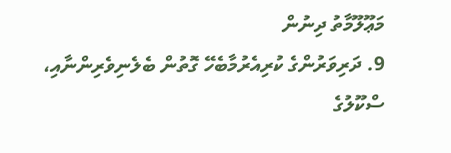މަޢޫލޫމާތު ދިނުން
9. ދަރިވަރުންގެ ކުރިއެރުމާބެހޭ ގޮތުން ބެލެނިވެރިންނާއި، ސްކޫލުގެ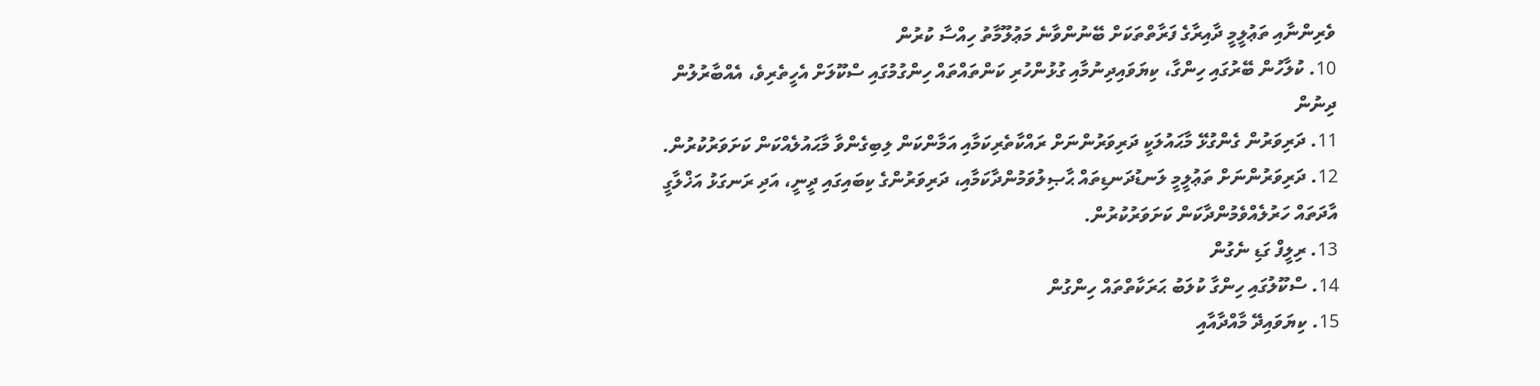ވެރިންނާއި ތަޢުލީމީ ދާއިރާގެ ފަރާތްތަކަށް ބޭނުންވާނެ މަޢުލޫމާތު ހިއްސާ ކުރުން
10. ކުލާހުން ބޭރުގައި ހިންގާ، ކިޔަވައިދިނުމާއި ގުޅުންހުރި ކަންތައްތައް ހިންގުމުގައި ސްކޫލަށް އެހީތެރިވެ، އެއްބާރުލުން ދިނުން
11. ދަރިވަރުން ގެންގުޅޭ މާޙައުލަކީ ދަރިވަރުންނަށް ރައްކާތެރިކަމާއި އަމާންކަން ލިބިގެންވާ މާޙައުލެއްކަން ކަށަވަރުކުރުން.
12. ދަރިވަރުންނަށް ތަޢުލީމީ ލަނޑުދަނޑިތައް ޙާޞިލުވަމުންދާކަމާއި، ދަރިވަރުންގެ ކިބައިގައި ދީނީ، އަދި ރަނގަޅު އަޚްލާގީ އާދަތައް ހަރުލެއްވެމުންދާކަން ކަށަވަރުކުރުން.
13. ރިލީފް ގަޑި ނެގުން
14. ސްކޫލުގައި ހިންގާ ކުލަބު ޙަރަކާތްތައް ހިންގުން
15. ކިޔަވައިދޭ މާއްދާއާއި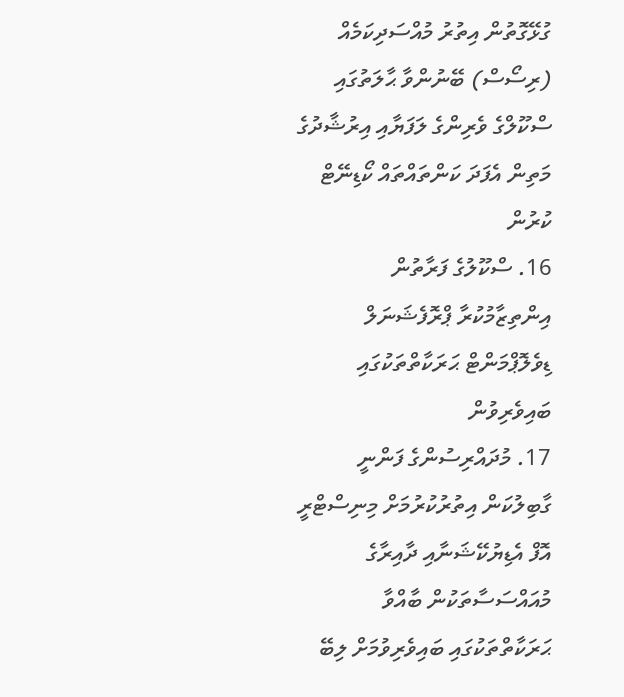ގުޅޭގޮތުން އިތުރު މުއްސަދިކަމެއް (ރިސޯސް) ބޭނުންވާ ޙާލަތުގައި ސްކޫލްގެ ވެރިންގެ ލަފަޔާއި އިރުޝާދުގެ މަތިން އެފަދަ ކަންތައްތައް ކޯޑިނޭޓް ކުރުން
16. ސްކޫލުގެ ފަރާތުން އިންތިޒާމުކުރާ ޕްރޮފެޝަނަލް ޑިވެލޮޕްމަންޓް ޙަރަކާތްތަކުގައި ބައިވެރިވުން
17. މުދައްރިސުންގެ ފަންނީ ގާބިލުކަން އިތުރުކުރުމަށް މިނިސްޓްރީ އޮފް އެޑިޔުކޭޝަނާއި ދާއިރާގެ މުއައްސަސާތަކުން ބާއްވާ ޙަރަކާތްތަކުގައި ބައިވެރިވުމަށް ލިބޭ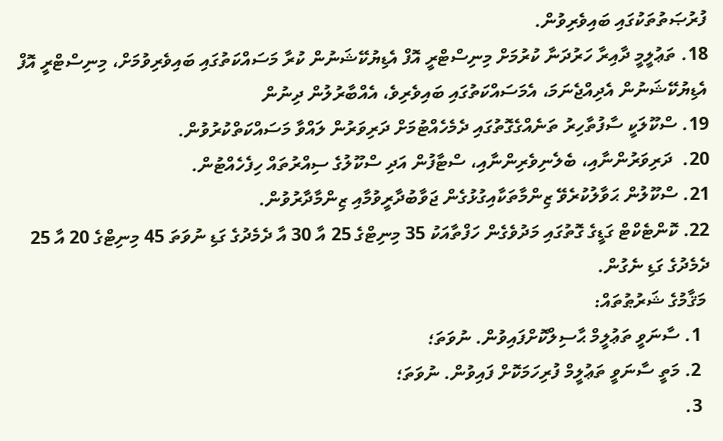ފުރުޞަތުތަކުގައި ބައިވެރިވުން.
18. ތަޢުލީމީ ދާއިރާ ހަރުދަނާ ކުރުމަށް މިނިސްޓްރީ އޮފް އެޑިޔުކޭޝަނުން ކުރާ މަސައްކަތުގައި ބައިވެރިވުމަށް، މިނިސްޓްރީ އޮފް އެޑިޔުކޭޝަނުން އެދިއްޖެނަމަ، އެމަސައްކަތުގައި ބައިވެރިވެ، އެއްބާރުލުން ދިނުން
19. ސްކޫލަކީ ސާފުތާހިރު ތަނެއްގެގޮތުގައި ދެމެހެއްޓުމަށް ދަރިވަރުން ލައްވާ މަސައްކަތްކުރުވުން.
20.  ދަރިވަރުންނާއި، ބެލެނިވެރިންނާއި، ސްޓާފުން އަދި ސްކޫލުގެ ސިއްރުތައް ހިފެހެއްޓުން.
21. ސްކޫލުން ޙަވާލުކުރެވޭ ޒިންމާތަކާއިގުޅުގެން ޖަވާބުދާރީވުމާއި ޒިންމާދާރުވުން.
22. ކޮންޓެކްޓް ގަޑީގެ ގޮތުގައި މަދުވެގެން ހަފްތާއަކު 35 މިނިޓްގެ 25 އާ 30 އާ ދެމެދުގެ ގަޑި ނުވަތަ 45 މިނިޓްގެ 20 އާ 25 ދެމެދުގެ ގަޑި ނެގުން.
 މަޤާމުގެ ޝަރުޠުތައް:
  1. ސާނަވީ ތަޢުލީމް ޙާސިލްކޮށްފައިވުން. ނުވަތަ؛
  2. މަތީ ސާނަވީ ތަޢުލީމް ފުރިހަމަކޮށް ފައިވުން. ނުވަތަ؛
  3.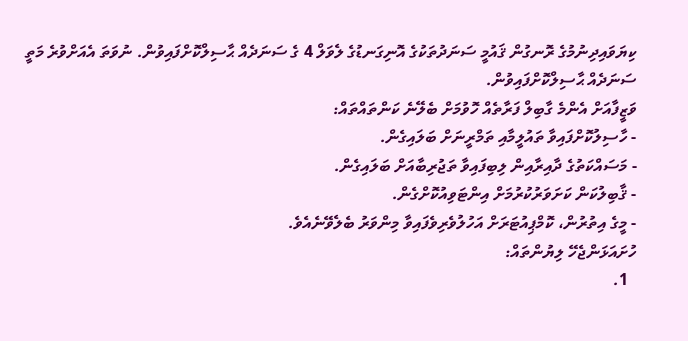ކިޔަވައިދިނުމުގެ ރޮނގުން ޤައުމީ ސަނަދުތަކުގެ އޮނިގަނޑުގެ ލެވަލް 4 ގެ ސަނަދެއް ޙާސިލްކޮށްފައިވުން. ނުވަތަ އެއަށްވުރެ މަތީ ސަނަދެއް ޙާސިލްކޮށްފައިވުން.
ވަޒީފާއަށް އެންމެ ގާބިލް ފަރާތެއް ހޮވުމަށް ބެލޭނެ ކަންތައްތައް:
- ހާސިލުކޮށްފައިވާ ތައުލީމާއި ތަމްރީނަށް ބަލައިގެން.
- މަސައްކަތުގެ ދާއިރާއިން ލިބިފައިވާ ތަޖުރިބާއަށް ބަލައިގެން.
- ޤާބިލުކަން ކަށަވަރުކުރުމަށް އިންޓަވިއުކޮށްގެން.
- މީގެ އިތުރުން، ކޮމްޕިއުޓަރަށް އަހުލުވެރިވެފައިވާ މިންވަރު ބެލެވޭނެއެވެ.
ހުށައަޅަންޖެހޭ ލިޔުންތައް:
  1.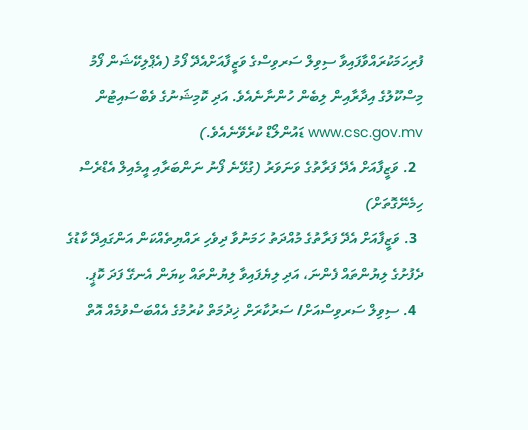ފުރިހަމަކުރައްވާފައިވާ ސިވިލް ސަރވިސްގެ ވަޒީފާއަށްއެދޭ ފޯމު (އެޕްލިކޭޝަން ފޯމު މިސްކޫލުގެ އިދާރާއިން ލިބެން ހުންނާނެއެވެ. އަދި ކޮމިޝަނުގެ ވެބްސައިޓުން www.csc.gov.mv ޑައުންލޯޑް ކުރެވޭނެއެވެ.)
  2. ވަޒީފާއަށް އެދޭ ފަރާތުގެ ވަނަވަރު (ގުޅޭނެ ފޯނު ނަންބަރާއި އީމެއިލް އެޑްރެސް ހިމެނޭގޮތަށް)
  3. ވަޒީފާއަށް އެދޭ ފަރާތުގެ މުއްދަތު ހަމަނުވާ ދިވެހި ރައްޔިތެއްކަން އަންގައިދޭ ކާޑުގެ ދެފުށުގެ ލިޔުންތައް ފެންނަ، އަދި ލިޔެފައިވާ ލިޔުންތައް ކިޔަން އެނގޭ ފަދަ ކޮޕީ.
  4. ސިވިލް ސަރވިސްއަށް/ ސަރުކާރަށް ޚިދުމަތް ކުރުމުގެ އެއްބަސްވުމެއް އޮތް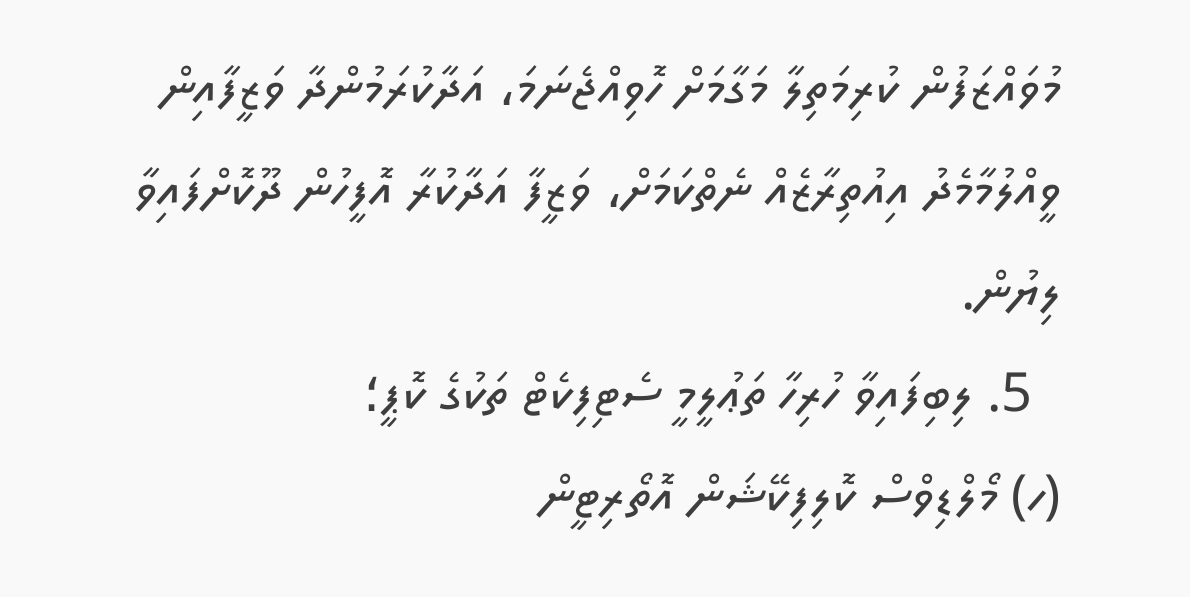މުވައްޒަފުން ކުރިމަތިލާ މަގާމަށް ހޮވިއްޖެނަމަ، އަދާކުރަމުންދާ ވަޒީފާއިން ވީއްލުމާމެދު އިއުތިރާޒެއް ނެތްކަމަށް، ވަޒީފާ އަދާކުރާ އޮފީހުން ދޫކޮށްފައިވާ ލިޔުން.
  5. ލިބިފައިވާ ހުރިހާ ތަޢުލީމީ ސެޓިފިކެޓް ތަކުގެ ކޮޕީ؛
(ހ) މޯލްޑިވްސް ކޮލިފިކޭޝަން އޮތޯރިޓީން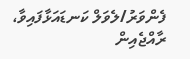ފެންވަރު/ލެވަލް ކަނޑައަޅާފައިވާ، ރާއްޖެއިން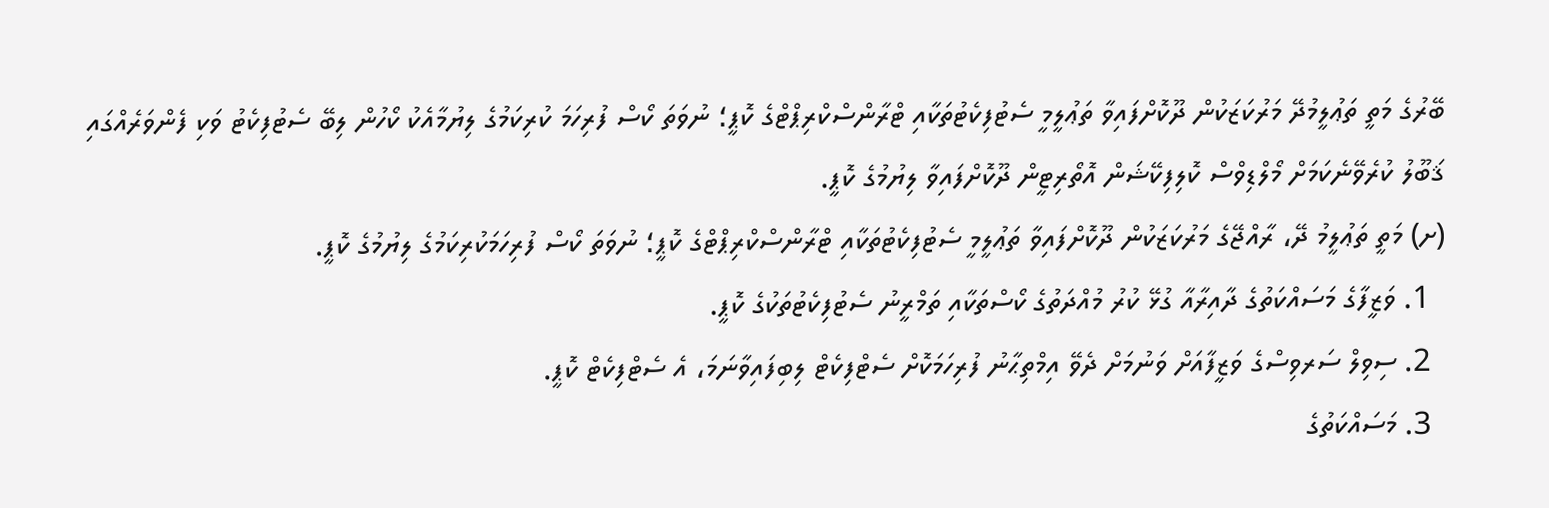ބޭރުގެ މަތީ ތަޢުލީމުދޭ މަރުކަޒަކުން ދޫކޮށްފައިވާ ތަޢުލީމީ ސެޓުފިކެޓުތަކާއި ޓްރާންސްކްރިޕްޓްގެ ކޮޕީ؛ ނުވަތަ ކޯސް ފުރިހަމަ ކުރިކަމުގެ ލިޔުމާއެކު ކޯހުން ލިބޭ ސެޓުފިކެޓު ވަކި ފެންވަރެއްގައި ޤަބޫލު ކުރެވޭނެކަމަށް މޯލްޑިވްސް ކޮލިފިކޭޝަން އޮތޯރިޓީން ދޫކޮށްފައިވާ ލިޔުމުގެ ކޮޕީ.
(ށ) މަތީ ތަޢުލީމު ދޭ، ރާއްޖޭގެ މަރުކަޒަކުން ދޫކޮށްފައިވާ ތަޢުލީމީ ސެޓުފިކެޓުތަކާއި ޓްރާންސްކްރިޕްޓްގެ ކޮޕީ؛ ނުވަތަ ކޯސް ފުރިހަމަކުރިކަމުގެ ލިޔުމުގެ ކޮޕީ.
  1. ވަޒީފާގެ މަސައްކަތުގެ ދާއިރާއާ ގުޅޭ ކުރު މުއްދަތުގެ ކޯސްތަކާއި ތަމްރީނު ސެޓުފިކެޓުތަކުގެ ކޮޕީ.
  2. ސިވިލް ސަރވިސްގެ ވަޒީފާއަށް ވަނުމަށް ދެވޭ އިމްތިޙާނު ފުރިހަމަކޮށް ސެޓްފިކެޓް ލިބިފައިވާނަމަ، އެ ސެޓްފިކެޓް ކޮޕީ.
  3. މަސައްކަތުގެ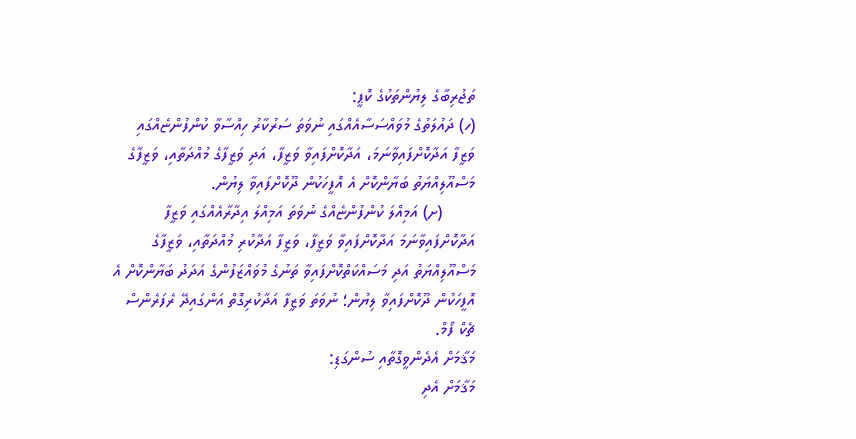ތަޖުރިބާގެ ލިޔުންތަކުގެ ކޮޕީ:
(ހ) ދައުލަތުގެ މުވައްސަސާއެއްގައި ނުވަތަ ސަރުކާރު ހިއްސާވާ ކުންފުންޏެއްގައި ވަޒީފާ އަދާކޮށްފައިވާނަމަ، އަދާކޮށްފައިވާ ވަޒީފާ، އަދި ވަޒީފާގެ މުއްދަތާއި، ވަޒީފާގެ މަސްއޫލިއްޔަތު ބަޔާންކޮށް އެ އޮފީހަކުން ދޫކޮށްފައިވާ ލިޔުން.
       (ށ) އަމިއްލަ ކުންފުންޏެއްގެ ނުވަތަ އަމިއްލަ އިދާރާއެއްގައި ވަޒީފާ އަދާކޮށްފައިވާނަމަ އަދާކޮށްފައިވާ ވަޒީފާ، ވަޒީފާ އަދާކުރި މުއްދަތާއި، ވަޒީފާގެ މަސްއޫލިއްޔަތު އަދި މަސައްކަތްކޮށްފައިވާ ތަނުގެ މުވައްޒަފުންގެ އަދަދު ބަޔާންކޮށް އެ އޮފީހަކުން ދޫކޮށްފައިވާ ލިޔުން؛ ނުވަތަ ވަޒީފާ އަދާކުރިގޮތް އަންގައިދޭ ރެފަރެންސް ޗެކް ފޯމް.
މަޤާމަށް އެދެންވީގޮތާއި ސުންގަޑި:
މަޤާމަށް އެދި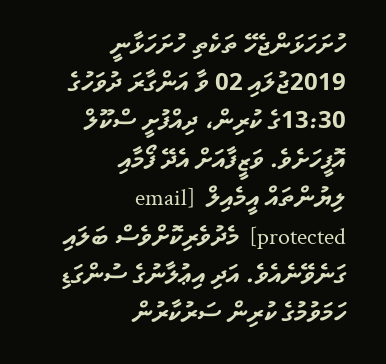ހުށަހަޅަންޖެހޭ ތަކެތި ހުށަހަޅާނީ 2019ޖުލައި 02 ވާ އަންގާރަ ދުވަހުގެ 13:30ގެ ކުރިން، ދިއްފުށީ ސްކޫލް އޮފީހަށެވެ. ވަޒީފާއަށް އެދޭ ފޯމާއި ލިޔުންތައް އީމެއިލް  [email protected]  މެދުވެރިކޮށްވެސް ބަލައި ގަނެވޭނެއެވެ. އަދި އިޢުލާނުގެ ސުންގަޑި ހަމަވުމުގެ ކުރިން ސަރުކާރުން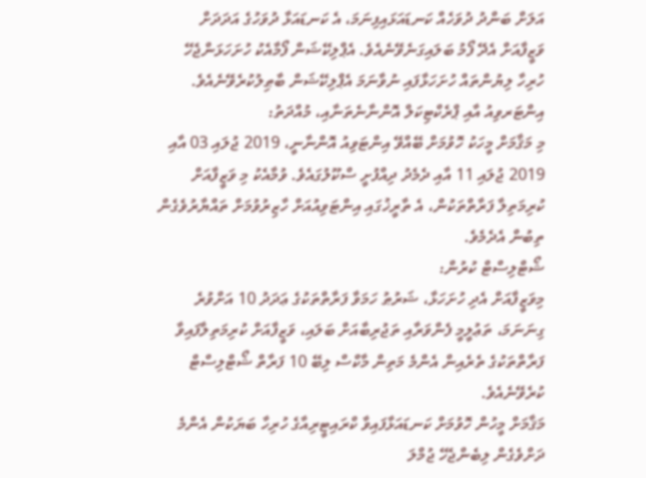އަލަށް ބަންދު ދުވަހެއް ކަނޑައަޅައިފިނަމަ، އެ ކަނޑައަޅާ ދުވަހުގެ އަދަދަށް ވަޒީފާއަށް އެދޭ ފޯމު ބަލައިގަނެވޭނެއެވެ. އެޕްލިކޭޝަން ފޯމާއެކު ހުށަހަޅަންޖެހޭ ހުރިހާ ލިޔުންތައް ހުށަހަޅާފައި ނުވާނަމަ އެޕްލިކޭޝަން ބާޠިލުކުރެވޭނެއެވެ.
އިންޓަރވިއު އާއި ޕްރެކްޓިކަލް އޮންނާނެތަނާއި، މުއްދަތު:
މި މަޤާމަށް މީހަކު ހޮވުމަށް ބޭއްވޭ އިންޓަވިއު އޮންނާނީ، 2019 ޖުލައި 03 އާއި 2019 ޖުލައި 11 އާއި ދެމެދު ދިއްފުށީ ސްކޫލުގައެވެ. ވުމާއެކު މި ވަޒީފާއަށް ކުރިމަތިލާ ފަރާތްތަކުން، އެ ތާރީޚުގައި އިންޓަވިއުއަށް ހާޒިރުވުމަށް ތައްޔާރުވެގެން ތިބުން އެދެމެވެ.
ޝޯޓްލިސްޓް ކުރުން:
މިވަޒީފާއަށް އެދި ހުށަހަޅާ، ޝަރުޠު ހަމަވާ ފަރާތްތަކުގެ ޢަދަދު 10 އަށްވުރެ ގިނަނަމަ، ތަޢުލީމީ ފެންވަރާއި ތަޖުރިބާއަށް ބަލައި، ވަޒީފާއަށް ކުރިމަތިލާފައިވާ ފަރާތްތަކުގެ ތެރެއިން އެންމެ މަތިން މާކްސް ލިބޭ 10 ފަރާތް ޝޯޓްލިސްޓް ކުރެވޭނެއެވެ.
މަޤާމަށް މީހުން ހޮވުމަށް ކަނޑައަޅާފައިވާ ކްރައިޓީރިއާގެ ހުރިހާ ބަޔަކުން އެންމެ ދަށްވެގެން ލިބެންޖެހޭ ޖުމްލަ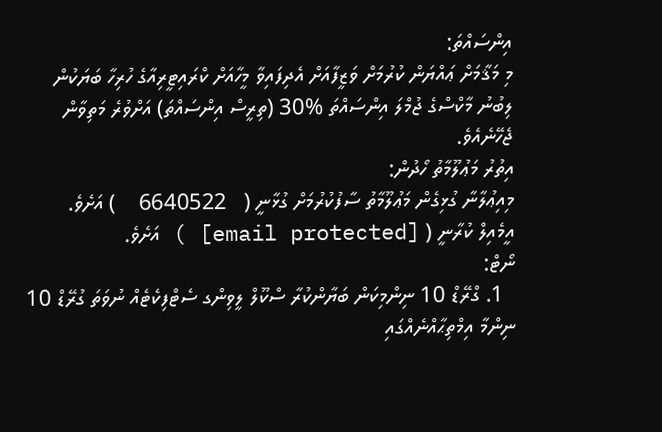އިންސައްތަ:
މި މަޤާމަށް ޢައްޔަން ކުރުމަށް ވަޒީފާއަށް އެދިފައިވާ މީހާއަށް ކްރައިޓީރިއާގެ ހުރިހާ ބަޔަކުން ލިބުނު މާކްސްގެ ޖުމްލަ އިންސައްތަ %30 (ތިރީސް އިންސައްތަ) އަށްވުރެ މަތިވާން ޖެހޭނެއެވެ.
އިތުރު މަޢުލޫމާތު ހޯދުން:
މިއިޢުލާނާ ގުޅިގެން މަޢުލޫމާތު ސާފުކުރުމަށް ގުޅާނީ (   6640522    ) އަށެވެ.
އީމެއިލް ކުރާނީ ( [email protected] ) އަށެވެ.
ނޯޓް:
  1. ގްރޭޑް 10 ނިންމިކަން ބަޔާންކުރާ ސްކޫލް ލީވިންގ ސެޓްފިކެޓެއް ނުވަތަ ގުރޭޑް 10 ނިންމާ އިމްތިޙާއްނެއްގައި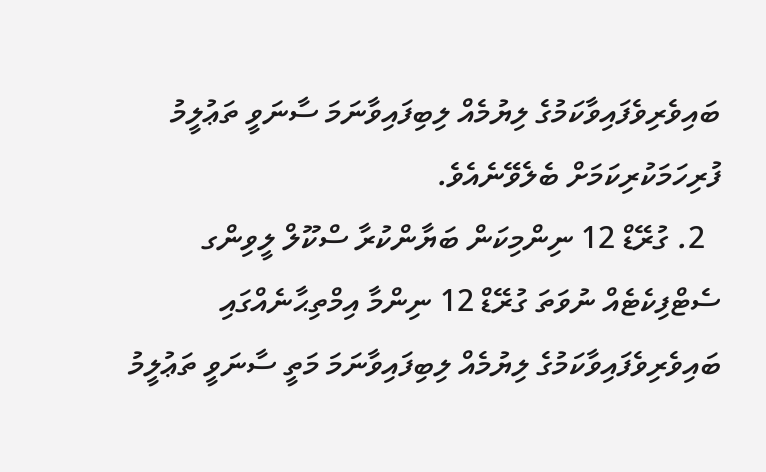ބައިވެރިވެފައިވާކަމުގެ ލިޔުމެއް ލިބިފައިވާނަމަ ސާނަވީ ތަޢުލީމު ފުރިހަމަކުރިކަމަށް ބެލެވޭނެއެވެ.
  2. ގުރޭޑް 12 ނިންމިކަން ބަޔާންކުރާ ސްކޫލް ލީވިންގ ސެޓްފިކެޓެއް ނުވަތަ ގުރޭޑް 12 ނިންމާ އިމްތިޙާނެއްގައި ބައިވެރިވެފައިވާކަމުގެ ލިޔުމެއް ލިބިފައިވާނަމަ މަތީ ސާނަވީ ތަޢުލީމު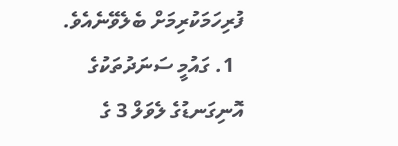ފުރިހަމަކުރިމަށް ބެލެވޭނެއެވެ.
  1. ގައުމީ ސަނަދުތަކުގެ އޮނިގަނޑުގެ ލެވަލް 3 ގެ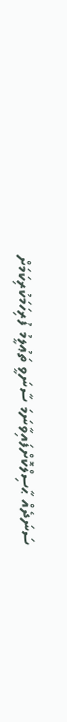ސަނަދެއް ޙާސިލްކޮށްފައިވާނަމަ ސާނަވީ ތަޢުލީމު ފުރިހަމަކުރިކަމަށް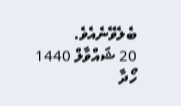ބެލެވޭނެއެވެ.
20 ޝައްވާލް 1440
ހޯދާ